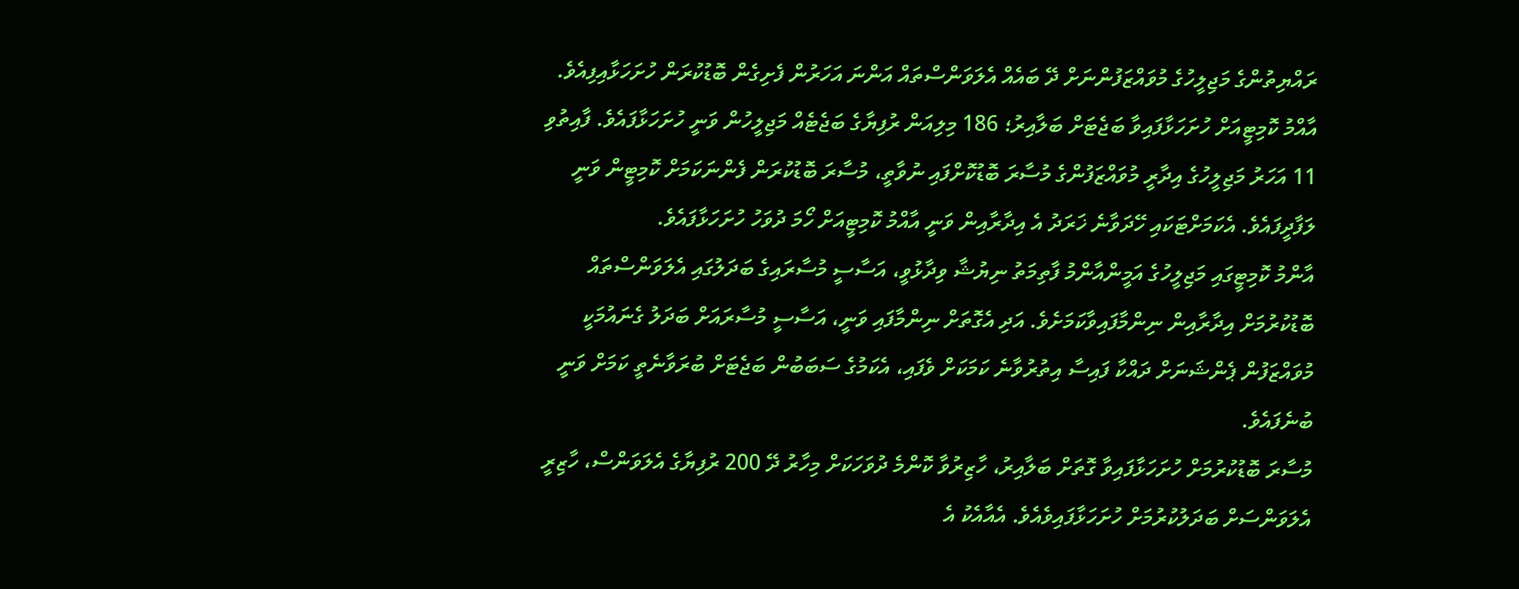ރައްޔިތުންގެ މަޖިލީހުގެ މުވައްޒަފުންނަށް ދޭ ބައެއް އެލަވަންސްތައް އަންނަ އަހަރުން ފެށިގެން ބޮޑުކުރަން ހުށަހަޅާއިފިއެވެ.
އާއްމު ކޮމިޓީއަށް ހުށަހަޅާފައިވާ ބަޖެޓަށް ބަލާއިރު؛ 186 މިލިއަން ރުފިޔާގެ ބަޖެޓެއް މަޖިލީހުން ވަނީ ހުށަހަޅާފައެވެ. ފާއިތުވި 11 އަހަރު މަޖިލީހުގެ އިދާރީ މުވައްޒަފުންގެ މުސާރަ ބޮޑުކޮށްފައި ނުވާތީ، މުސާރަ ބޮޑުކުރަން ފެންނަކަމަށް ކޮމިޓީން ވަނީ ލަފާދީފައެވެ. އެކަމަށްޓަކައި ހޭދަވާނެ ޚަރަދު އެ އިދާރާއިން ވަނީ އާއްމު ކޮމިޓީއަށް ހޯމަ ދުވަހު ހުށަހަޅާފައެވެ.
އާންމު ކޮމިޓީގައި މަޖިލީހުގެ އަމީންއާންމު ފާތިމަތު ނިޔުޝާ ވިދާޅުވީ، އަސާސީ މުސާރައިގެ ބަދަލުގައި އެލަވަންސްތައް ބޮޑުކުރުމަށް އިދާރާއިން ނިންމާފައިވާކަމަށެވެ. އަދި އެގޮތަށް ނިންމާފައި ވަނީ، އަސާސީ މުސާރައަށް ބަދަލު ގެނައުމަކީ މުވައްޒަފުން ޕެންޝަނަށް ދައްކާ ފައިސާ އިތުރުވާނެ ކަމަކަށް ވެފައި، އެކަމުގެ ސަބަބުން ބަޖެޓަށް ބުރަވާނެތީ ކަމަށް ވަނީ ބުނެފައެވެ.
މުސާރަ ބޮޑުކުރުމަށް ހުށަހަޅާފައިވާ ގޮތަށް ބަލާއިރު، ހާޒިރުވާ ކޮންމެ ދުވަހަކަށް މިހާރު ދޭ 200 ރުފިޔާގެ އެލަވަންސް، ހާޒިރީ އެލަވަންސަށް ބަދަލުކުރުމަށް ހުށަހަޅާފައިވެއެވެ. އެއާއެކު އެ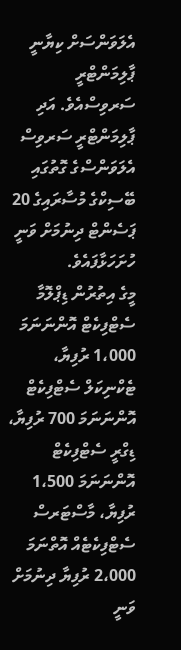އެލަވަންސަށް ކިޔާނީ ޕާލިމަންޓްރީ ސަރވިސްއެވެ. އަދި ޕާލިމަންޓްރީ ސަރވިސް އެލަވަންސްގެ ގޮތުގައި ބޭސިކްގެ މުސާރައިގެ 20 ޕަސެންޓް ދިނުމަށް ވަނީ ހުށަހަޅާފައެވެ.
މީގެ އިތުރުން ޑިޕްލޮމާ ސެޓްފިކެޓް އޮންނަނަމަ 1،000 ރުފިޔާ، ޓެކްނިކަލް ސެޓްފިކެޓް އޮންނަނަމަ 700 ރުފިޔާ، ޑިގްރީ ސެޓްފިކެޓް އޮންނަނަމަ 1،500 ރުފިޔާ، މާސްޓަރސް ސެޓްފިކެޓެއް އޮތްނަމަ 2،000 ރުފިޔާ ދިނުމަށް ވަނީ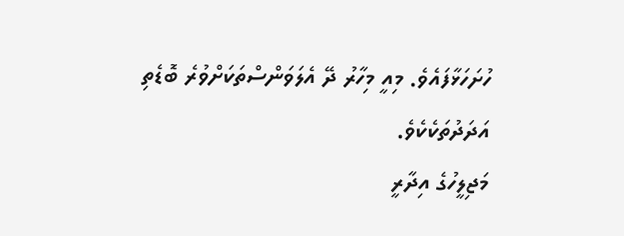ހުށަހަޅާފައެވެ. މިއީ މިހާރު ދޭ އެލަވަންސްތަކަށްވުރެ ބޮޑެތި އަދަދުތަކެކެވެ.
މަޖިލީހުގެ އިދާރީ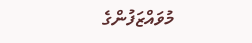މުވައްޒަފުންގެ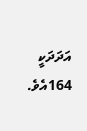އަދަދަކީ 164އެވެ.